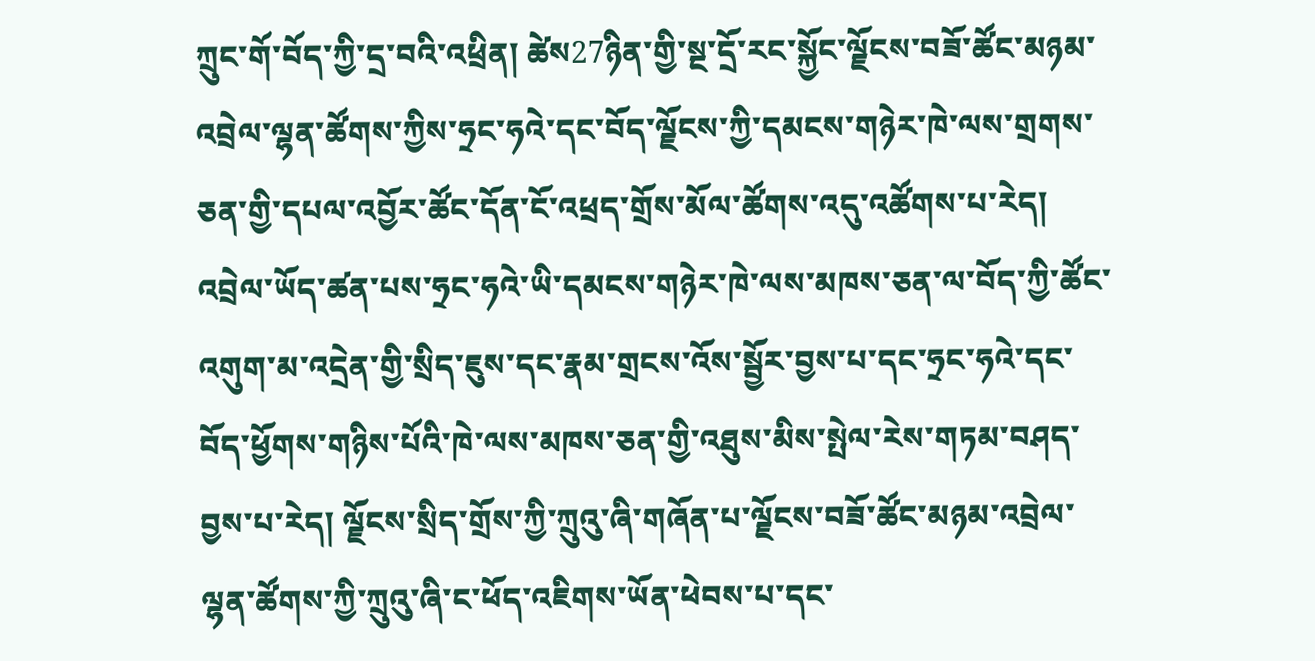ཀྲུང་གོ་བོད་ཀྱི་དྲ་བའི་འཕྲིན། ཚེས27ཉིན་གྱི་སྔ་དྲོ་རང་སྐྱོང་ལྗོངས་བཟོ་ཚོང་མཉམ་འབྲེལ་ལྷན་ཚོགས་ཀྱིས་ཧྲང་ཧའེ་དང་བོད་ལྗོངས་ཀྱི་དམངས་གཉེར་ཁེ་ལས་གྲགས་ཅན་གྱི་དཔལ་འབྱོར་ཚོང་དོན་ངོ་འཕྲད་གྲོས་མོལ་ཚོགས་འདུ་འཚོགས་པ་རེད། འབྲེལ་ཡོད་ཚན་པས་ཧྲང་ཧའེ་ཡི་དམངས་གཉེར་ཁེ་ལས་མཁས་ཅན་ལ་བོད་ཀྱི་ཚོང་འགུག་མ་འདྲེན་གྱི་སྲིད་ཇུས་དང་རྣམ་གྲངས་འོས་སྦྱོར་བྱས་པ་དང་ཧྲང་ཧའེ་དང་བོད་ཕྱོགས་གཉིས་པོའི་ཁེ་ལས་མཁས་ཅན་གྱི་འཐུས་མིས་སྤེལ་རེས་གཏམ་བཤད་བྱས་པ་རེད། ལྗོངས་སྲིད་གྲོས་ཀྱི་ཀྲུའུ་ཞི་གཞོན་པ་ལྗོངས་བཟོ་ཚོང་མཉམ་འབྲེལ་ལྷན་ཚོགས་ཀྱི་ཀྲུའུ་ཞི་ང་ཕོད་འཇིགས་ཡོན་ཕེབས་པ་དང་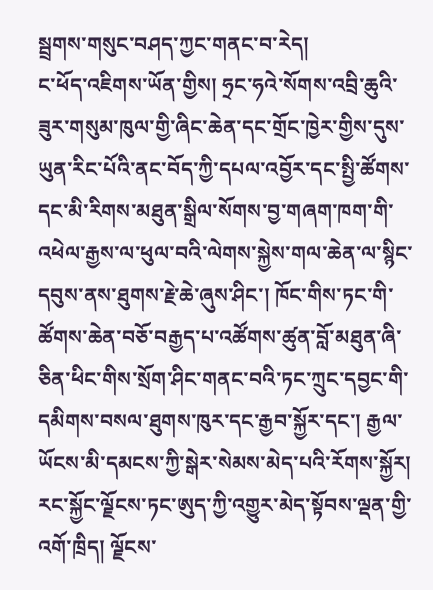སྦྲགས་གསུང་བཤད་ཀྱང་གནང་བ་རེད།
ང་ཕོད་འཇིགས་ཡོན་གྱིས། ཧྲང་ཧའེ་སོགས་འབྲི་ཆུའི་ཟུར་གསུམ་ཁུལ་གྱི་ཞིང་ཆེན་དང་གྲོང་ཁྱེར་གྱིས་དུས་ཡུན་རིང་པོའི་ནང་བོད་ཀྱི་དཔལ་འབྱོར་དང་སྤྱི་ཚོགས་དང་མི་རིགས་མཐུན་སྒྲིལ་སོགས་བྱ་གཞག་ཁག་གི་འཕེལ་རྒྱས་ལ་ཕུལ་བའི་ལེགས་སྐྱེས་གལ་ཆེན་ལ་སྙིང་དབུས་ནས་ཐུགས་རྗེ་ཆེ་ཞུས་ཤིང་། ཁོང་གིས་ཏང་གི་ཚོགས་ཆེན་བཅོ་བརྒྱད་པ་འཚོགས་ཚུན་བློ་མཐུན་ཞི་ཅིན་ཕིང་གིས་སྲོག་ཤིང་གནང་བའི་ཏང་ཀྲུང་དབྱང་གི་དམིགས་བསལ་ཐུགས་ཁུར་དང་རྒྱབ་སྐྱོར་དང་། རྒྱལ་ཡོངས་མི་དམངས་ཀྱི་སྒེར་སེམས་མེད་པའི་རོགས་སྐྱོར། རང་སྐྱོང་ལྗོངས་ཏང་ཨུད་ཀྱི་འགྱུར་མེད་སྟོབས་ལྡན་གྱི་འགོ་ཁྲིད། ལྗོངས་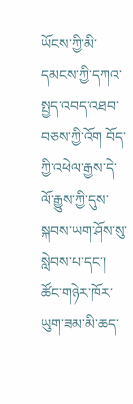ཡོངས་ཀྱི་མི་དམངས་ཀྱི་དཀའ་སྤྱད་འབད་འཐབ་བཅས་ཀྱི་འོག བོད་ཀྱི་འཕེལ་རྒྱས་དེ་ལོ་རྒྱུས་ཀྱི་དུས་སྐབས་ཡག་ཤོས་སུ་སླེབས་པ་དང་། ཚོང་གཉེར་ཁོར་ཡུག་ཟམ་མི་ཆད་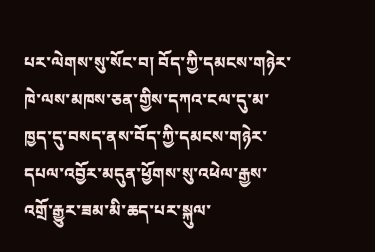པར་ལེགས་སུ་སོང་བ། བོད་ཀྱི་དམངས་གཉེར་ཁེ་ལས་མཁས་ཅན་གྱིས་དཀའ་ངལ་དུ་མ་ཁྱད་དུ་བསད་ནས་བོད་ཀྱི་དམངས་གཉེར་དཔལ་འབྱོར་མདུན་ཕྱོགས་སུ་འཕེལ་རྒྱས་འགྲོ་རྒྱུར་ཟམ་མི་ཆད་པར་སྐུལ་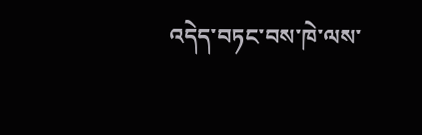འདེད་བཏང་བས་ཁེ་ལས་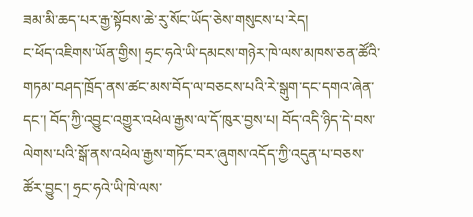ཟམ་མི་ཆད་པར་རྒྱ་སྟོབས་ཆེ་རུ་སོང་ཡོད་ཅེས་གསུངས་པ་རེད།
ང་ཕོད་འཇིགས་ཡོན་གྱིས། ཧྲང་ཧའེ་ཡི་དམངས་གཉེར་ཁེ་ལས་མཁས་ཅན་ཚོའི་གཏམ་བཤད་ཁྲོད་ནས་ཚང་མས་བོད་ལ་བཅངས་པའི་རེ་སྒུག་དང་དགའ་ཞེན་དང་། བོད་ཀྱི་འབྱུང་འགྱུར་འཕེལ་རྒྱས་ལ་དོ་ཁུར་བྱས་པ། བོད་འདི་ཉིད་དེ་བས་ལེགས་པའི་སྒོ་ནས་འཕེལ་རྒྱས་གཏོང་བར་ཞུགས་འདོད་ཀྱི་འདུན་པ་བཅས་ཚོར་བྱུང་། ཧྲང་ཧའེ་ཡི་ཁེ་ལས་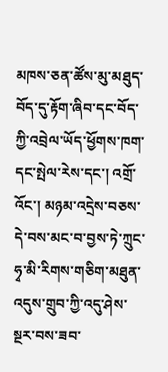མཁས་ཅན་ཚོས་མུ་མཐུད་བོད་དུ་རྟོག་ཞིབ་དང་བོད་ཀྱི་འབྲེལ་ཡོད་ཕྱོགས་ཁག་དང་སྤེལ་རེས་དང་། འགྲོ་འོང་། མཉམ་འདྲེས་བཅས་དེ་བས་མང་བ་བྱས་ཏེ་ཀྲུང་ཧྭ་མི་རིགས་གཅིག་མཐུན་འདུས་གྲུབ་ཀྱི་འདུ་ཤེས་སྔར་བས་ཟབ་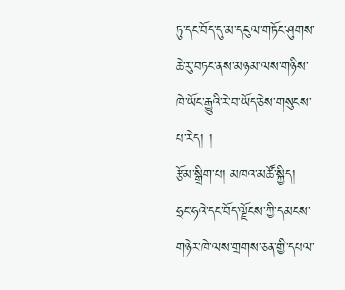ཏུ་དང་བོད་དུ་མ་དངུལ་གཏོང་ཤུགས་ཆེ་རུ་བཏང་ནས་མཉམ་ལས་གཉིས་ཁེ་ཡོང་རྒྱུའི་རེ་བ་ཡོད་ཅེས་གསུངས་པ་རེད། །
རྩོམ་སྒྲིག་པ། མཁའ་མཚོ་སྐྱིད།
ཧྲང་ཧའེ་དང་བོད་ལྗོངས་ཀྱི་དམངས་གཉེར་ཁེ་ལས་གྲགས་ཅན་གྱི་དཔལ་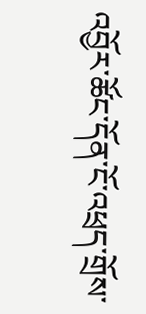འབྱོར་ཚོང་དོན་ངོ་འཕྲད་གྲོས་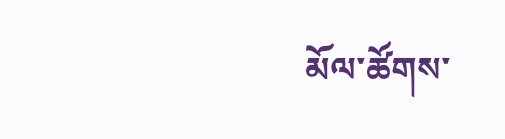མོལ་ཚོགས་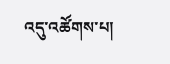འདུ་འཚོགས་པ།